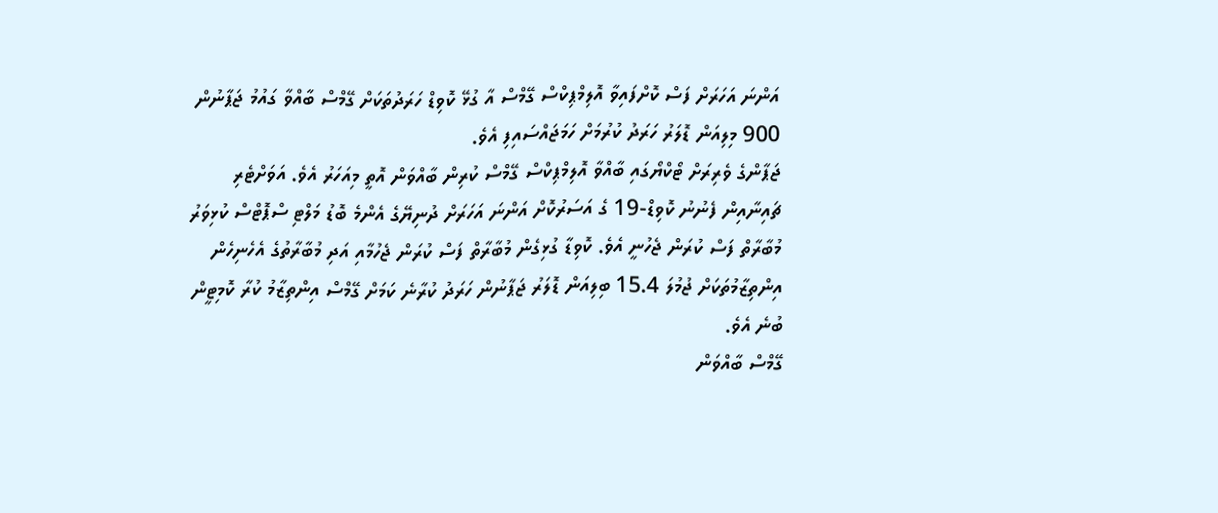އަންނަ އަހަރަށް ފަސް ކޮށްފައިވާ އޮލިމްޕިކްސް ގޭމްސް އާ ގުޅޭ ކޮވިޑް ހަރަދުތަކަށް ގޭމްސް ބާއްވާ ގައުމު ޖަޕާނުން 900 މިލިއަން ޑޮލަރު ހަރަދު ކުރުމަށް ހަމަޖައްސައިފި އެވެ.
ޖަޕާންގެ ވެރިރަށް ޓޯކްޔޯގައި ބާއްވާ އޮލިމްޕިކްސް ގޭމްސް ކުރިން ބާއްވަން އޮތީ މިއަހަރު އެވެ. އަވަށްޓެރި ޗައިނާއިން ފެނުނު ކޮވިޑް-19 ގެ އަސަރުކޮށް އަންނަ އަހަރަށް ދުނިޔޭގެ އެންމެ ބޮޑު މަލްޓި ސްޕޮޓްސް ކުޅިވަރު މުބާރާތް ފަސް ކުރަން ޖެހުނީ އެވެ. ކޮވިޑާ ގުޅިގެން މުބާރާތް ފަސް ކުރަން ޖެހުމާއި އަދި މުބާރާތުގެ އެހެނިހެން އިންތިޒާމުތަކަށް ޖުމުލަ 15.4 ބިލިއަން ޑޮލަރު ޖަޕާނުން ހަރަދު ކުރާނެ ކަމަށް ގޭމްސް އިންތިޒާމު ކުރާ ކޮމިޓީން ބުނެ އެވެ.
ގޭމްސް ބާއްވަން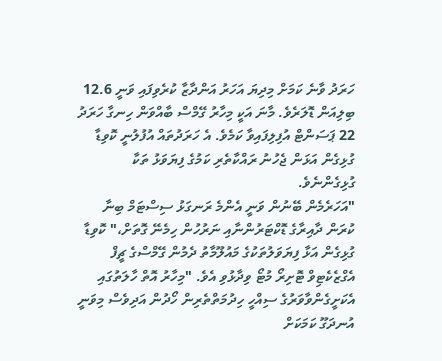ހަރަދު ވާނެ ކަމަށް މިދިޔަ އަހަރު އަންދާޒާ ކުރެވިފައި ވަނީ 12.6 ބިލިއަން ޑޮލަރެވެ. މާނަ އަކީ މިހާރު ގޭމްސް ބާއްވަން ހިނގާ ހަރަދު 22 ޕަސަންޓް އުފިލިފައިވާ ކަމެވެ. އެ ހަރަދުތައް އުފުލުނީ ކޮވިޑާ ގުޅިގެން އަޅަން ޖެހުނު ރައްކާތެރި ކަމުގެ ފިޔަވަޅު ތަކާ ގުޅިގެންނެވެ.
"އަހަރެމެން ބޭނުން ވަނީ އެންމެ ރަނގަޅު ސިސްޓަމް ބިނާ ކުރަން ދާއިރާގެ ޑޮކްޓަރުންނާއި ނަރުހުން ހިމެނޭ ގޮތަށް،" ކޮވިޑާ ގުޅިގެން އަޅާ ފިޔަވަލުތަކުގެ މައުލޫމާތު ދެމުން ގޭމްސްގެ ޗީފް އެގްޒެކެޓިވް ޓޮށިރޯ މުޓޯ ވިދާޅުވި އެވެ. "މިހާރު އޮތް ހާލަތުގައި އެކަށީގެންވާވަރުގެ ސިއްހީ ހިދުމަތްތެރިން ހޯދުން އަދިވެސް މިވަނީ އުނދަގޫ ކަމަކަށް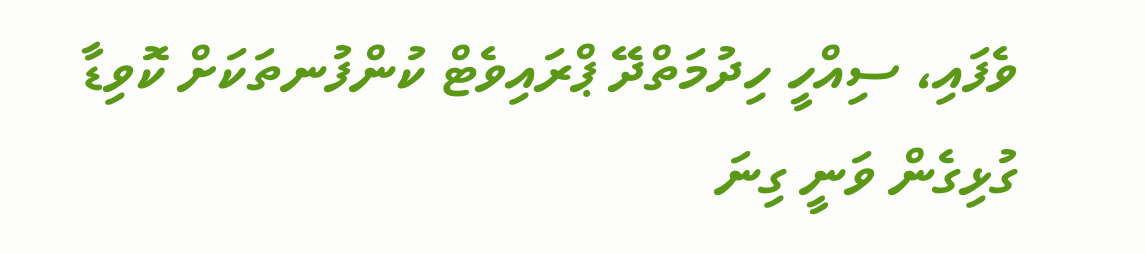ވެފައި، ސިއްހީ ހިދުމަތްދޭ ޕްރައިވެޓް ކުންފުނތަކަށް ކޮވިޑާ ގުޅިގެން ވަނީ ގިނަ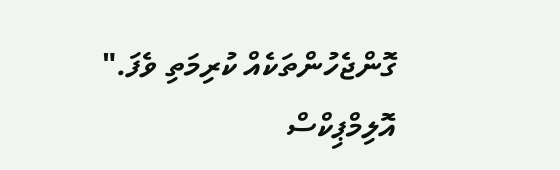ގޮންޖެހުންތަކެއް ކުރިމަތި ވެފަ."
އޮލިމްޕިކްސް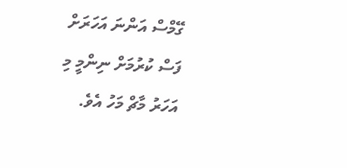ގޭމްސް އަންނަ އަހަރަށް ފަސް ކުރުމަށް ނިންމީ މި އަހަރު މާޗް މަހު އެވެ.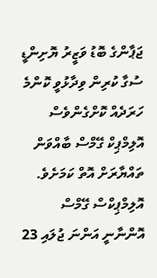ޖަޕާންގެ ބޮޑު ވަޒީރު ޔޮށިންޑީ ސުގާ ކުރިން ވިދާޅުވީ ކޮންމެ ހަރަދެއް ކޮށްގެންވެސް އޮލިމްޕިކް ގޭމްސް ބާއްވަން ތައްޔާރަށް އޮތް ކަމަށެވެ. އޮލިމްޕިކްސް ގޭމްސް އޮންނާނީ އަންނަ ޖުލައި 23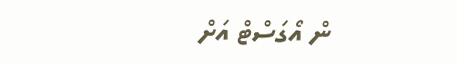ން އޯގަސްޓް އަށް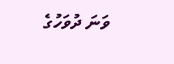ވަނަ ދުވަހުގެ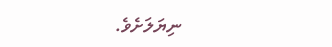ނިޔަލަށެވެ.